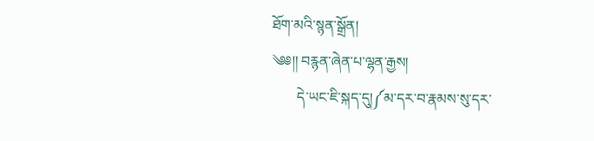ཐོག་མའི་སྙན་སྒྲོན།
༄༅།། བརྙན་ཞེན་པ་ལྷན་རྒྱས།
       དེ་ཡང་ཇི་སྐད་དུ།༼མ་དར་བ་རྣམས་སུ་དར་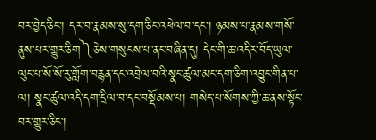བར་བྱེད་ཅིང་། དར་བ་རྣམས་སུ་དག་ཅིང་འཕེལ་བ་དང་། ཉམས་པ་རྣམས་གསོ་ནུས་པར་གྱུར་ཅིག༽ཅེས་གསུངས་པ་ནང་བཞིན་དུ། དེང་གི་ཆ་འདིར་བོད་ཡུལ་ལུང་པ་སོ་སོ་རུ་གློག་བརྙན་དང་འབྲེལ་བའི་སྣང་ཚུལ་མང་དག་ཅིག་འབྱུང་གིན་པ་ལ། སྣང་ཚུལ་འདི་དག་དྲིལ་བ་དང་བསྡོམས་པ། གསེད་པ་སོགས་ཀྱི་ཆ་ནས་སྟོང་བར་གྱུར་ཅིང་།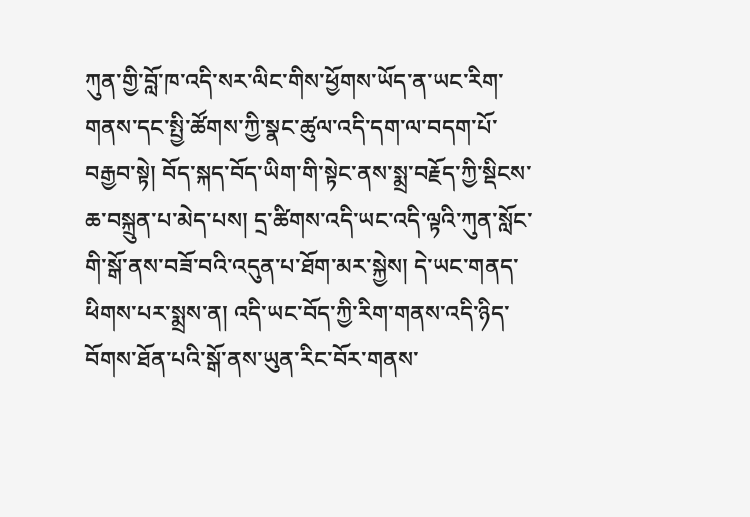ཀུན་གྱི་བློ་ཁ་འདི་སར་ལིང་གིས་ཕྱོགས་ཡོད་ན་ཡང་རིག་གནས་དང་སྤྱི་ཚོགས་ཀྱི་སྣང་ཚུལ་འདི་དག་ལ་བདག་པོ་བརྒྱབ་སྟེ། བོད་སྐད་བོད་ཡིག་གི་སྟེང་ནས་སྨྲ་བརྗོད་ཀྱི་སྡིངས་ཆ་བསྐྲུན་པ་མེད་པས། དྲ་ཚིགས་འདི་ཡང་འདི་ལྟའི་ཀུན་སློང་གི་སྒོ་ནས་བཟོ་བའི་འདུན་པ་ཐོག་མར་སྐྱེས། དེ་ཡང་གནད་ཕིགས་པར་སྨྲས་ན། འདི་ཡང་བོད་ཀྱི་རིག་གནས་འདི་ཉིད་བོགས་ཐོན་པའི་སྒོ་ནས་ཡུན་རིང་བོར་གནས་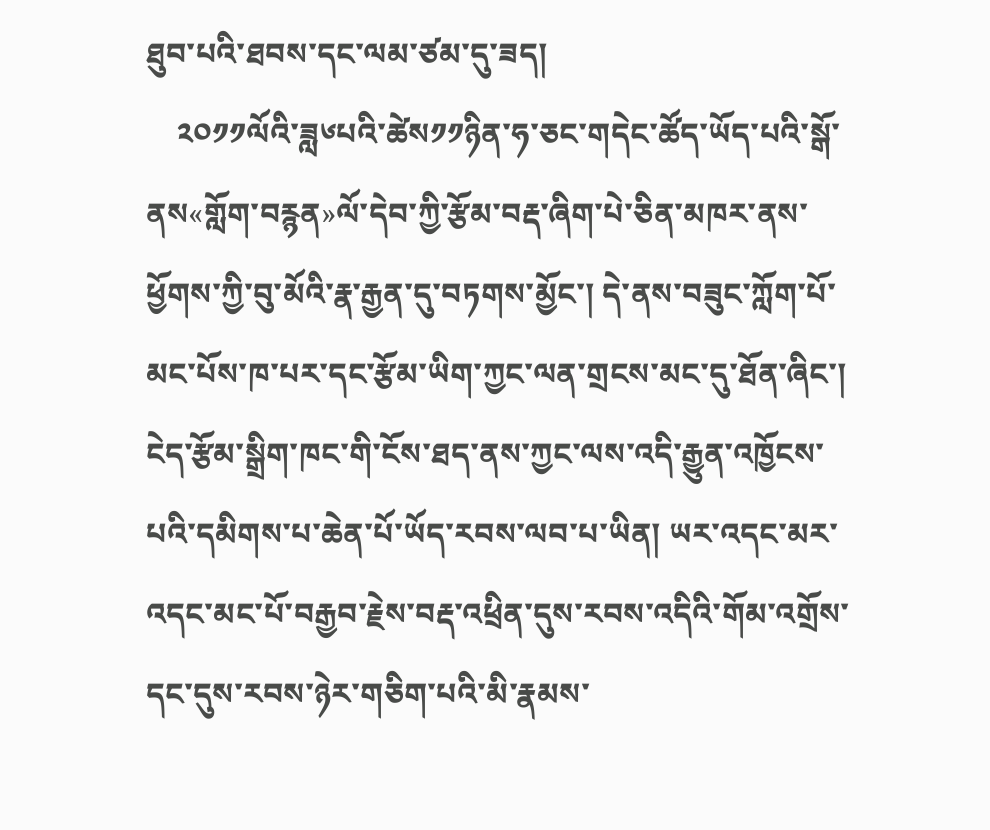ཐུབ་པའི་ཐབས་དང་ལམ་ཙམ་དུ་ཟད།
    ༢༠༡༡ལོའི་ཟླ༦པའི་ཚེས༡༡ཉིན་ཧ་ཅང་གདེང་ཚོད་ཡོད་པའི་སྒོ་ནས«གློག་བརྙན»ལོ་དེབ་ཀྱི་རྩོམ་བརྡ་ཞིག་པེ་ཅིན་མཁར་ནས་ཕྱོགས་ཀྱི་བུ་མོའི་རྣ་རྒྱན་དུ་བཏགས་མྱོང་། དེ་ནས་བཟུང་ཀློག་པོ་མང་པོས་ཁ་པར་དང་རྩོམ་ཡིག་ཀྱང་ལན་གྲངས་མང་དུ་ཐོན་ཞིང་། ངེད་རྩོམ་སྒྲིག་ཁང་གི་ངོས་ཐད་ནས་ཀྱང་ལས་འདི་རྒྱུན་འཁྱོངས་པའི་དམིགས་པ་ཆེན་པོ་ཡོད་རབས་ལབ་པ་ཡིན། ཡར་འདང་མར་འདང་མང་པོ་བརྒྱབ་རྗེས་བརྡ་འཕྲིན་དུས་རབས་འདིའི་གོམ་འགྲོས་དང་དུས་རབས་ཉེར་གཅིག་པའི་མི་རྣམས་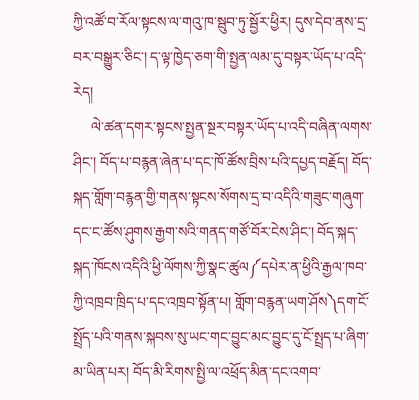ཀྱི་འཚོ་བ་རོལ་སྟངས་ལ་གའུ་ཁ་སྦུབ་ཏུ་སྦྱོར་ཕྱིར། དུས་དེབ་ནས་དྲ་བར་བསྒྱུར་ཅིང་། ད་ལྟ་ཁྱེད་ཅག་གི་སྤྱན་ལམ་དུ་བསྟར་ཡོད་པ་འདི་རེད།
     ལེ་ཚན་དགར་སྟངས་སྤྱན་སྔར་བསྟར་ཡོད་པ་འདི་བཞིན་ལགས་ཤིང་། བོད་པ་བརྙན་ཞེན་པ་དང་ཁོ་ཚོས་བྲིས་པའི་དཔྱད་བརྗོད། བོད་སྐད་གློག་བརྙན་གྱི་གནས་སྟངས་སོགས་དྲ་བ་འདིའི་གཟུང་གཞུག་དང་ང་ཚོས་ཤུགས་རྒྱག་སའི་གནད་གཙོ་བོར་ངེས་ཤིང་། བོད་སྐད་སྐད་ཁོངས་འདིའི་ཕྱི་ལོགས་ཀྱི་སྣང་ཚུལ༼དཔེར་ན་ཕྱིའི་རྒྱལ་ཁབ་ཀྱི་འཁྲབ་ཁྲིད་པ་དང་འཁྲབ་སྟོན་པ། གློག་བརྙན་ཡག་ཤོས༽དག་ངོ་སྤྲོད་པའི་གནས་སྐབས་སུ་ཡང་གང་བྱུང་མང་བྱུང་དུ་ངོ་སྤྲད་པ་ཞིག་མ་ཡིན་པར། བོད་མི་རིགས་སྤྱི་ལ་འཕྲོད་མིན་དང་འགབ་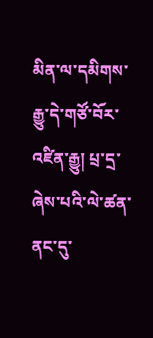མིན་ལ་དམིགས་རྒྱུ་དེ་གཙོ་བོར་འཛིན་རྒྱུ། པྲ་དྲ་ཞེས་པའི་ལེ་ཚན་ནང་དུ་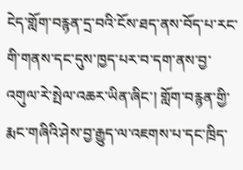ངེད་གློག་བརྙན་དྲ་བའི་ངོས་ཐད་ནས་བོད་པ་རང་གི་གནས་དང་དུས་ཁྱད་པར་བ་དག་ནས་བྱ་འགུལ་རེ་སྤེལ་འཆར་ཡིན་ཞིང་། གློག་བརྙན་གྱི་རྨང་གཞིའི་ཤེས་བྱ་རྒྱུད་ལ་འཇགས་པ་དང་ཁྲིད་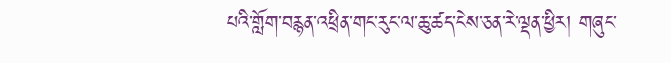པའི་གློག་བརྙན་འཕྲིན་གང་རུང་ལ་ཆུ་ཚད་ངེས་ཅན་རེ་ལྡན་ཕྱིར། གཞུང་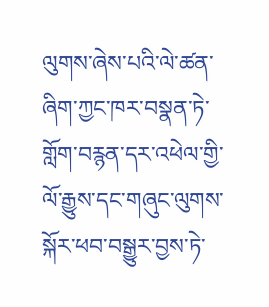ལུགས་ཞེས་པའི་ལེ་ཚན་ཞིག་ཀྱང་ཁར་བསྣན་ཏེ་གློག་བརྙན་དར་འཕེལ་གྱི་ལོ་རྒྱུས་དང་གཞུང་ལུགས་སྐོར་ཕབ་བསྒྱུར་བྱས་ཏེ་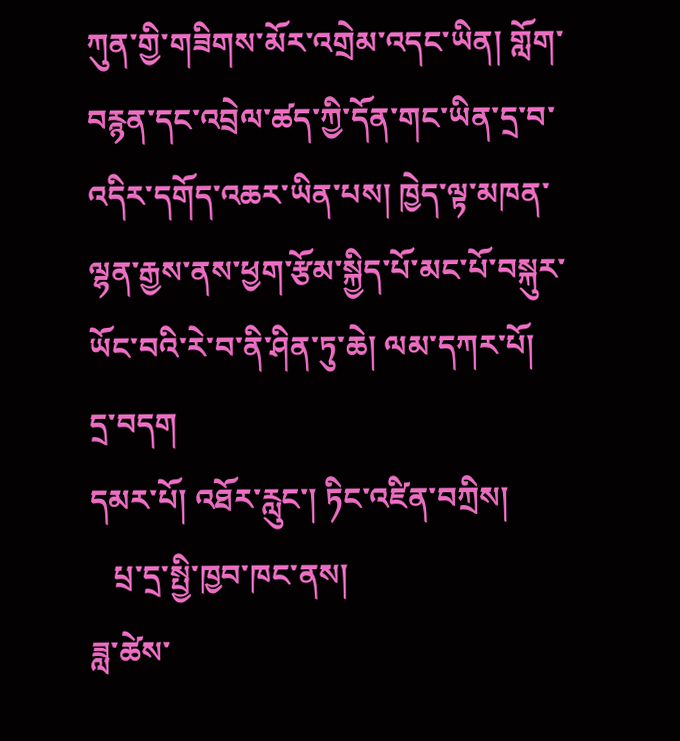ཀུན་གྱི་གཟིགས་མོར་འགྲེམ་འདང་ཡིན། གློག་བརྙན་དང་འབྲེལ་ཚད་ཀྱི་དོན་གང་ཡིན་དྲ་བ་འདིར་དགོད་འཆར་ཡིན་པས། ཁྱེད་ལྟ་མཁན་ལྷན་རྒྱས་ནས་ཕྱག་རྩོམ་སྐྱིད་པོ་མང་པོ་བསྐུར་ཡོང་བའི་རེ་བ་ནི་ཤིན་ཏུ་ཆེ། ལམ་དཀར་པོ།
དྲ་བདག
དམར་པོ། འཐོར་རླུང་། ཏིང་འཛིན་བཀྲིས།
   པྲ་དྲ་སྤྱི་ཁྱབ་ཁང་ནས།
ཟླ་ཚེས་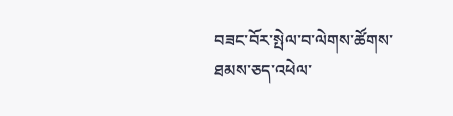བཟང་བོར་སྤེལ་བ་ལེགས་ཚོགས་ཐམས་ཅད་འཕེལ་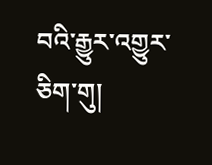བའི་རྒྱུར་འགྱུར་ཅིག་གུ།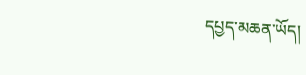དཔྱད་མཆན་ཡོད།